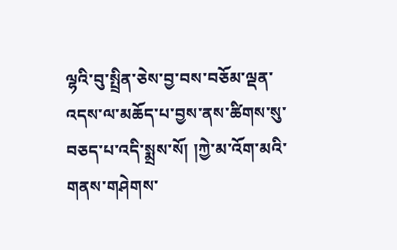ལྷའི་བུ་སྤྲིན་ཅེས་བྱ་བས་བཅོམ་ལྡན་འདས་ལ་མཆོད་པ་བྱས་ནས་ཚིགས་སུ་བཅད་པ་འདི་སྨྲས་སོ། །ཀྱེ་མ་འོག་མའི་གནས་གཤེགས་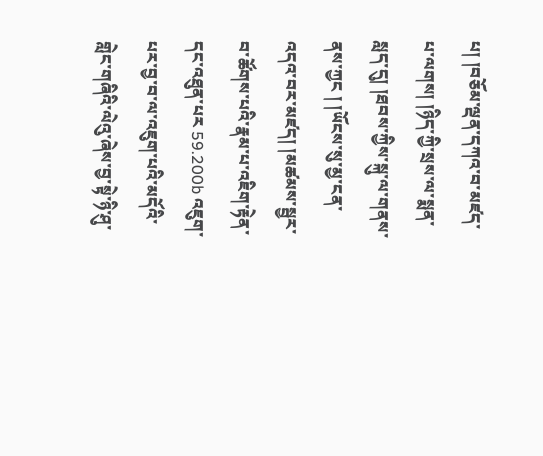པ། །བཅོམ་ལྡན་དཀའ་བ་མཛད་པ་ལགས། །ཉིད་ཀྱི་སྲས་ལ་སྨན་སླད་དུ། །ཐབས་ཀྱིས་སྐུ་ལ་གནས་ནས་ཀྱང ། །ཡོངས་སུ་མྱ་ངན་འདའ་བར་མཛད། །མཚམས་སྦྱར་བ་ཚོགས་པའི་རྣམ་པ་འཇིག་རྟེན་དང་འཐུན་པར 59.200b འཇུག་པར་བྱ་བ་ལ་འཇུག་པའི་མདོའི་གླེང་གཞིའི་ལེའུ་ཞེས་བྱ་སྟེ་ཉི་ཤུ་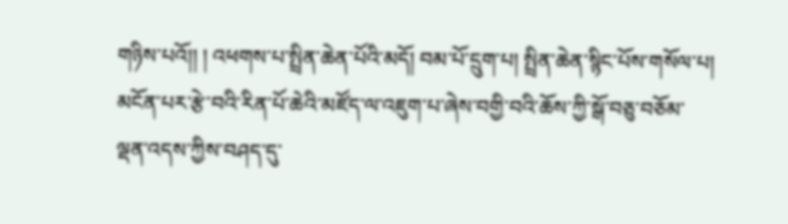གཉིས་པའོ།། ། འཕགས་པ་སྤྲིན་ཆེན་པོའི་མདོ། བམ་པོ་དྲུག་པ། སྤྲིན་ཆེན་སྙིང་པོས་གསོལ་པ། མངོན་པར་རྩེ་བའི་རིན་པོ་ཆེའི་མཛོད་ལ་འཇུག་པ་ཞེས་བགྱི་བའི་ཆོས་ཀྱི་སྒོ་བཅུ་བཅོམ་ལྡན་འདས་ཀྱིས་བཤད་དུ་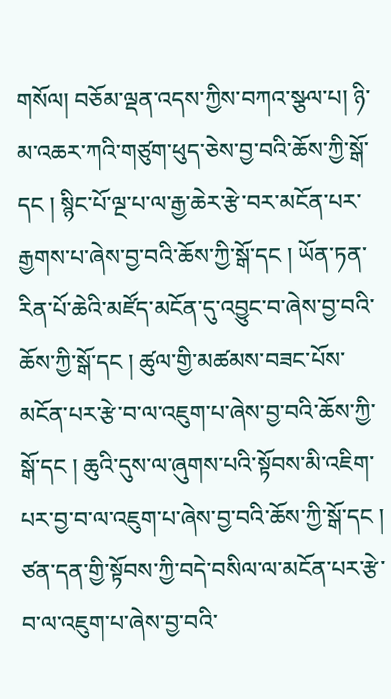གསོལ། བཅོམ་ལྡན་འདས་ཀྱིས་བཀའ་སྩལ་པ། ཉི་མ་འཆར་ཀའི་གཙུག་ཕུད་ཅེས་བྱ་བའི་ཆོས་ཀྱི་སྒོ་དང ། སྙིང་པོ་ལྔ་པ་ལ་རྒྱ་ཆེར་རྩེ་བར་མངོན་པར་རྒྱགས་པ་ཞེས་བྱ་བའི་ཆོས་ཀྱི་སྒོ་དང ། ཡོན་ཏན་རིན་པོ་ཆེའི་མཛོད་མངོན་དུ་འབྱུང་བ་ཞེས་བྱ་བའི་ཆོས་ཀྱི་སྒོ་དང ། ཚུལ་གྱི་མཚམས་བཟང་པོས་མངོན་པར་རྩེ་བ་ལ་འཇུག་པ་ཞེས་བྱ་བའི་ཆོས་ཀྱི་སྒོ་དང ། ཆུའི་དུས་ལ་ཞུགས་པའི་སྟོབས་མི་འཇིག་པར་བྱ་བ་ལ་འཇུག་པ་ཞེས་བྱ་བའི་ཆོས་ཀྱི་སྒོ་དང ། ཙན་དན་གྱི་སྟོབས་ཀྱི་བདེ་བསིལ་ལ་མངོན་པར་རྩེ་བ་ལ་འཇུག་པ་ཞེས་བྱ་བའི་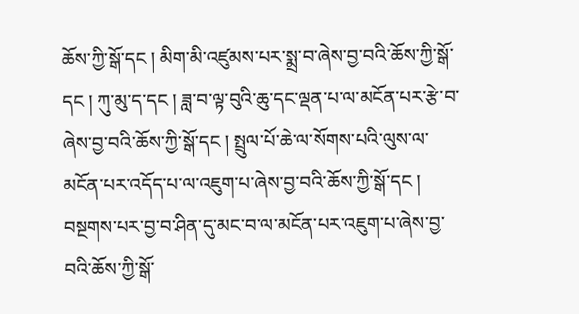ཆོས་ཀྱི་སྒོ་དང ། མིག་མི་འཛུམས་པར་སྨྲ་བ་ཞེས་བྱ་བའི་ཆོས་ཀྱི་སྒོ་དང ། ཀུ་མུ་ད་དང ། ཟླ་བ་ལྟ་བུའི་ཆུ་དང་ལྡན་པ་ལ་མངོན་པར་རྩེ་བ་ཞེས་བྱ་བའི་ཆོས་ཀྱི་སྒོ་དང ། སྤྲུལ་པོ་ཆེ་ལ་སོགས་པའི་ལུས་ལ་མངོན་པར་འདོད་པ་ལ་འཇུག་པ་ཞེས་བྱ་བའི་ཆོས་ཀྱི་སྒོ་དང ། བསྔགས་པར་བྱ་བ་ཤིན་དུ་མང་བ་ལ་མངོན་པར་འཇུག་པ་ཞེས་བྱ་བའི་ཆོས་ཀྱི་སྒོ་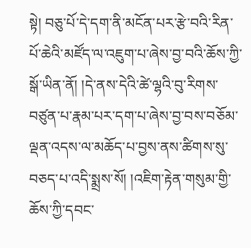སྟེ། བཅུ་པོ་དེ་དག་ནི་མངོན་པར་རྩེ་བའི་རིན་པོ་ཆེའི་མཛོད་ལ་འཇུག་པ་ཞེས་བྱ་བའི་ཆོས་ཀྱི་སྒོ་ཡིན་ནོ། །དེ་ནས་དེའི་ཚེ་ལྷའི་བུ་རིགས་བཙུན་པ་རྣམ་པར་དག་པ་ཞེས་བྱ་བས་བཅོམ་ལྡན་འདས་ལ་མཆོད་པ་བྱས་ནས་ཚིགས་སུ་བཅད་པ་འདི་སྨྲས་སོ། །འཇིག་རྟེན་གསུམ་གྱི་ཆོས་ཀྱི་དབང་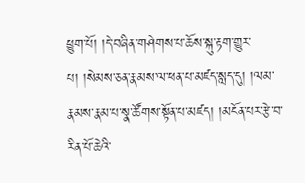ཕྱུག་པོ། །དེ་བཞིན་གཤེགས་པ་ཆོས་སྐུ་རྟག་གྱུར་པ། །སེམས་ཅན་རྣམས་ལ་ཕན་པ་མཛད་སླད་དུ། །ལམ་རྣམས་རྣམ་པ་སྣ་ཚོགས་སྟོན་པ་མཛད། །མངོན་པར་རྩེ་བ་རིན་པོ་ཆེའི་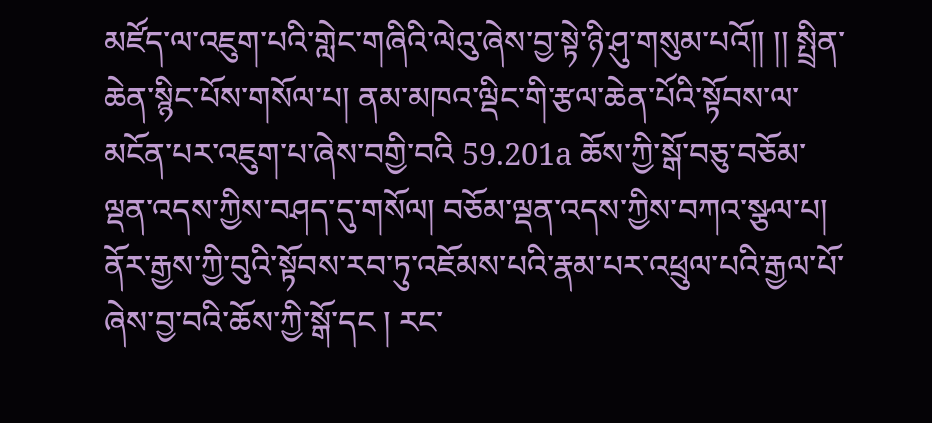མཛོད་ལ་འཇུག་པའི་གླེང་གཞིའི་ལེའུ་ཞེས་བྱ་སྟེ་ཉི་ཤུ་གསུམ་པའོ།། །། སྤྲིན་ཆེན་སྙིང་པོས་གསོལ་པ། ནམ་མཁའ་ལྡིང་གི་རྩལ་ཆེན་པོའི་སྟོབས་ལ་མངོན་པར་འཇུག་པ་ཞེས་བགྱི་བའི 59.201a ཆོས་ཀྱི་སྒོ་བཅུ་བཅོམ་ལྡན་འདས་ཀྱིས་བཤད་དུ་གསོལ། བཅོམ་ལྡན་འདས་ཀྱིས་བཀའ་སྩལ་པ། ནོར་རྒྱས་ཀྱི་བུའི་སྟོབས་རབ་ཏུ་འཇོམས་པའི་རྣམ་པར་འཕྲུལ་པའི་རྒྱལ་པོ་ཞེས་བྱ་བའི་ཆོས་ཀྱི་སྒོ་དང ། རང་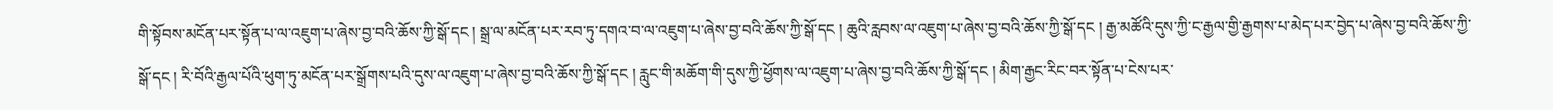གི་སྟོབས་མངོན་པར་སྟོན་པ་ལ་འཇུག་པ་ཞེས་བྱ་བའི་ཆོས་ཀྱི་སྒོ་དང ། སྒྲ་ལ་མངོན་པར་རབ་ཏུ་དགའ་བ་ལ་འཇུག་པ་ཞེས་བྱ་བའི་ཆོས་ཀྱི་སྒོ་དང ། ཆུའི་རླབས་ལ་འཇུག་པ་ཞེས་བྱ་བའི་ཆོས་ཀྱི་སྒོ་དང ། རྒྱ་མཚོའི་དུས་ཀྱི་ང་རྒྱལ་གྱི་རྒྱགས་པ་མེད་པར་བྱེད་པ་ཞེས་བྱ་བའི་ཆོས་ཀྱི་སྒོ་དང ། རི་བོའི་རྒྱལ་པོའི་ཕུག་ཏུ་མངོན་པར་སྒྲོགས་པའི་དུས་ལ་འཇུག་པ་ཞེས་བྱ་བའི་ཆོས་ཀྱི་སྒོ་དང ། རླུང་གི་མཆོག་གི་དུས་ཀྱི་ཕྱོགས་ལ་འཇུག་པ་ཞེས་བྱ་བའི་ཆོས་ཀྱི་སྒོ་དང ། མིག་རྒྱང་རིང་བར་སྟོན་པ་ངེས་པར་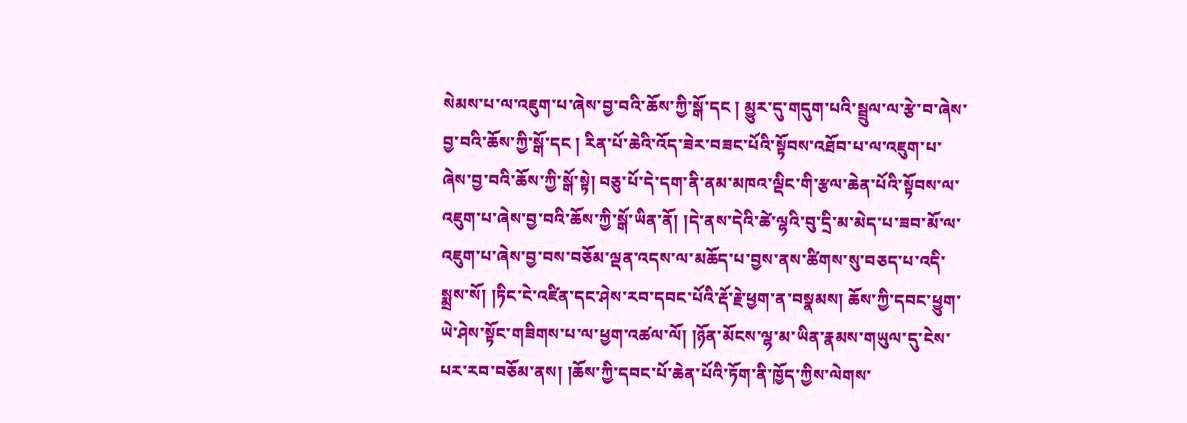སེམས་པ་ལ་འཇུག་པ་ཞེས་བྱ་བའི་ཆོས་ཀྱི་སྒོ་དང ། མྱུར་དུ་གདུག་པའི་སྦྲུལ་ལ་རྩེ་བ་ཞེས་བྱ་བའི་ཆོས་ཀྱི་སྒོ་དང ། རིན་པོ་ཆེའི་འོད་ཟེར་བཟང་པོའི་སྟོབས་འཐོབ་པ་ལ་འཇུག་པ་ཞེས་བྱ་བའི་ཆོས་ཀྱི་སྒོ་སྟེ། བཅུ་པོ་དེ་དག་ནི་ནམ་མཁའ་ལྡིང་གི་རྩལ་ཆེན་པོའི་སྟོབས་ལ་འཇུག་པ་ཞེས་བྱ་བའི་ཆོས་ཀྱི་སྒོ་ཡིན་ནོ། །དེ་ནས་དེའི་ཚེ་ལྷའི་བུ་དྲི་མ་མེད་པ་ཟབ་མོ་ལ་འཇུག་པ་ཞེས་བྱ་བས་བཅོམ་ལྡན་འདས་ལ་མཆོད་པ་བྱས་ནས་ཚིགས་སུ་བཅད་པ་འདི་སྨྲས་སོ། །ཏིང་ངེ་འཛིན་དང་ཤེས་རབ་དབང་པོའི་རྡོ་རྗེ་ཕྱག་ན་བསྣམས། ཆོས་ཀྱི་དབང་ཕྱུག་ཡེ་ཤེས་སྟོང་གཟིགས་པ་ལ་ཕྱག་འཚལ་ལོ། །ཉོན་མོངས་ལྷ་མ་ཡིན་རྣམས་གཡུལ་དུ་ངེས་པར་རབ་བཅོམ་ནས། །ཆོས་ཀྱི་དབང་པོ་ཆེན་པོའི་ཏོག་ནི་ཁྱོད་ཀྱིས་ལེགས་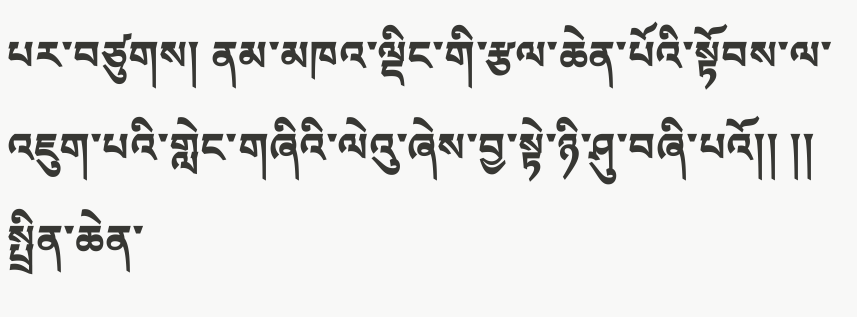པར་བཙུགས། ནམ་མཁའ་ལྡིང་གི་རྩལ་ཆེན་པོའི་སྟོབས་ལ་འཇུག་པའི་གླེང་གཞིའི་ལེའུ་ཞེས་བྱ་སྟེ་ཉི་ཤུ་བཞི་པའོ།། །། སྤྲིན་ཆེན་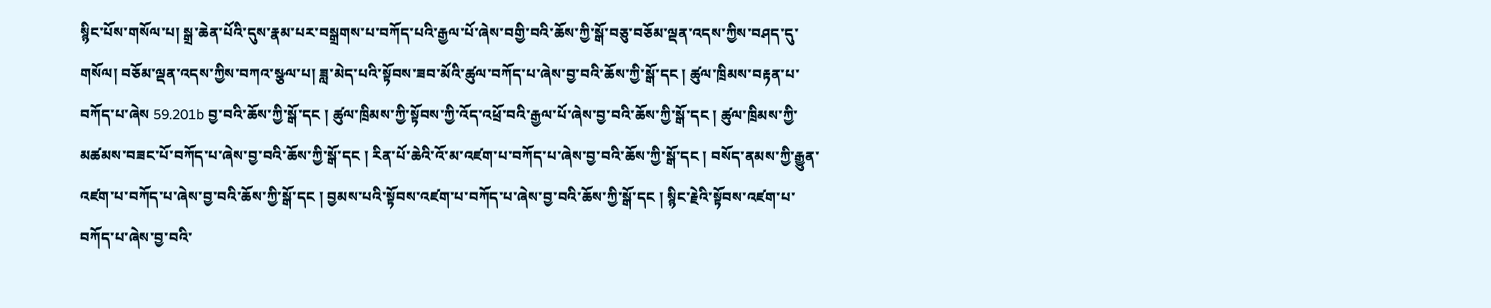སྙིང་པོས་གསོལ་པ། སྒྲ་ཆེན་པོའི་དུས་རྣམ་པར་བསྒྲགས་པ་བཀོད་པའི་རྒྱལ་པོ་ཞེས་བགྱི་བའི་ཆོས་ཀྱི་སྒོ་བཅུ་བཅོམ་ལྡན་འདས་ཀྱིས་བཤད་དུ་གསོལ། བཅོམ་ལྡན་འདས་ཀྱིས་བཀའ་སྩལ་པ། ཟླ་མེད་པའི་སྟོབས་ཟབ་མོའི་ཚུལ་བཀོད་པ་ཞེས་བྱ་བའི་ཆོས་ཀྱི་སྒོ་དང ། ཚུལ་ཁྲིམས་བརྟན་པ་བཀོད་པ་ཞེས 59.201b བྱ་བའི་ཆོས་ཀྱི་སྒོ་དང ། ཚུལ་ཁྲིམས་ཀྱི་སྟོབས་ཀྱི་འོད་འཕྲོ་བའི་རྒྱལ་པོ་ཞེས་བྱ་བའི་ཆོས་ཀྱི་སྒོ་དང ། ཚུལ་ཁྲིམས་ཀྱི་མཚམས་བཟང་པོ་བཀོད་པ་ཞེས་བྱ་བའི་ཆོས་ཀྱི་སྒོ་དང ། རིན་པོ་ཆེའི་འོ་མ་འཛག་པ་བཀོད་པ་ཞེས་བྱ་བའི་ཆོས་ཀྱི་སྒོ་དང ། བསོད་ནམས་ཀྱི་རྒྱུན་འཛག་པ་བཀོད་པ་ཞེས་བྱ་བའི་ཆོས་ཀྱི་སྒོ་དང ། བྱམས་པའི་སྟོབས་འཛག་པ་བཀོད་པ་ཞེས་བྱ་བའི་ཆོས་ཀྱི་སྒོ་དང ། སྙིང་རྗེའི་སྟོབས་འཛག་པ་བཀོད་པ་ཞེས་བྱ་བའི་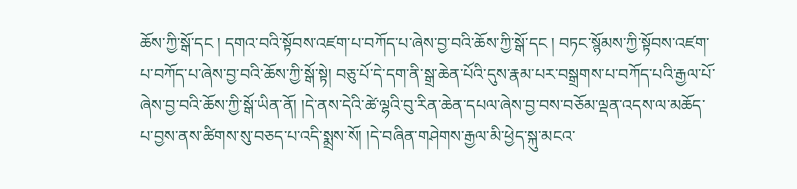ཆོས་ཀྱི་སྒོ་དང ། དགའ་བའི་སྟོབས་འཛག་པ་བཀོད་པ་ཞེས་བྱ་བའི་ཆོས་ཀྱི་སྒོ་དང ། བཏང་སྙོམས་ཀྱི་སྟོབས་འཛག་པ་བཀོད་པ་ཞེས་བྱ་བའི་ཆོས་ཀྱི་སྒོ་སྟེ། བཅུ་པོ་དེ་དག་ནི་སྒྲ་ཆེན་པོའི་དུས་རྣམ་པར་བསྒྲགས་པ་བཀོད་པའི་རྒྱལ་པོ་ཞེས་བྱ་བའི་ཆོས་ཀྱི་སྒོ་ཡིན་ནོ། །དེ་ནས་དེའི་ཚེ་ལྷའི་བུ་རིན་ཆེན་དཔལ་ཞེས་བྱ་བས་བཅོམ་ལྡན་འདས་ལ་མཆོད་པ་བྱས་ནས་ཚིགས་སུ་བཅད་པ་འདི་སྨྲས་སོ། །དེ་བཞིན་གཤེགས་རྒྱལ་མི་ཕྱེད་སྐུ་མངའ་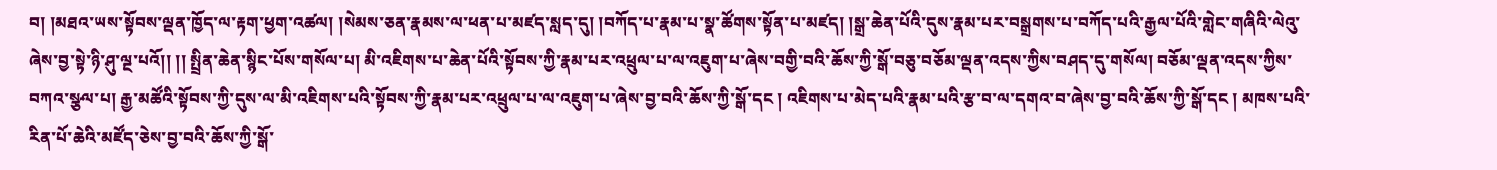བ། །མཐའ་ཡས་སྟོབས་ལྡན་ཁྱོད་ལ་རྟག་ཕྱག་འཚལ། །སེམས་ཅན་རྣམས་ལ་ཕན་པ་མཛད་སླད་དུ། །བཀོད་པ་རྣམ་པ་སྣ་ཚོགས་སྟོན་པ་མཛད། །སྒྲ་ཆེན་པོའི་དུས་རྣམ་པར་བསྒྲགས་པ་བཀོད་པའི་རྒྱལ་པོའི་གླེང་གཞིའི་ལེའུ་ཞེས་བྱ་སྟེ་ཉི་ཤུ་ལྔ་པའོ།། །། སྤྲིན་ཆེན་སྙིང་པོས་གསོལ་པ། མི་འཇིགས་པ་ཆེན་པོའི་སྟོབས་ཀྱི་རྣམ་པར་འཕྲུལ་པ་ལ་འཇུག་པ་ཞེས་བགྱི་བའི་ཆོས་ཀྱི་སྒོ་བཅུ་བཅོམ་ལྡན་འདས་ཀྱིས་བཤད་དུ་གསོལ། བཅོམ་ལྡན་འདས་ཀྱིས་བཀའ་སྩལ་པ། རྒྱ་མཚོའི་སྟོབས་ཀྱི་དུས་ལ་མི་འཇིགས་པའི་སྟོབས་ཀྱི་རྣམ་པར་འཕྲུལ་པ་ལ་འཇུག་པ་ཞེས་བྱ་བའི་ཆོས་ཀྱི་སྒོ་དང ། འཇིགས་པ་མེད་པའི་རྣམ་པའི་རྩ་བ་ལ་དགའ་བ་ཞེས་བྱ་བའི་ཆོས་ཀྱི་སྒོ་དང ། མཁས་པའི་རིན་པོ་ཆེའི་མཛོད་ཅེས་བྱ་བའི་ཆོས་ཀྱི་སྒོ་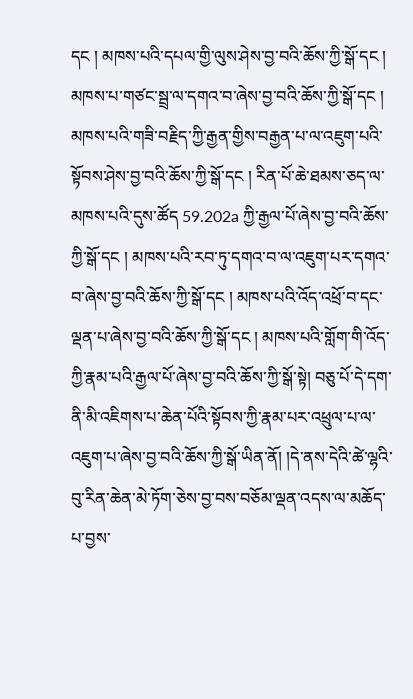དང ། མཁས་པའི་དཔལ་གྱི་ལུས་ཤེས་བྱ་བའི་ཆོས་ཀྱི་སྒོ་དང ། མཁས་པ་གཙང་སྦྲ་ལ་དགའ་བ་ཞེས་བྱ་བའི་ཆོས་ཀྱི་སྒོ་དང ། མཁས་པའི་གཟི་བརྗིད་ཀྱི་རྒྱན་གྱིས་བརྒྱན་པ་ལ་འཇུག་པའི་སྟོབས་ཤེས་བྱ་བའི་ཆོས་ཀྱི་སྒོ་དང ། རིན་པོ་ཆེ་ཐམས་ཅད་ལ་མཁས་པའི་དུས་ཚོད 59.202a ཀྱི་རྒྱལ་པོ་ཞེས་བྱ་བའི་ཆོས་ཀྱི་སྒོ་དང ། མཁས་པའི་རབ་ཏུ་དགའ་བ་ལ་འཇུག་པར་དགའ་བ་ཞེས་བྱ་བའི་ཆོས་ཀྱི་སྒོ་དང ། མཁས་པའི་འོད་འཕྲོ་བ་དང་ལྡན་པ་ཞེས་བྱ་བའི་ཆོས་ཀྱི་སྒོ་དང ། མཁས་པའི་གློག་གི་འོད་ཀྱི་རྣམ་པའི་རྒྱལ་པོ་ཞེས་བྱ་བའི་ཆོས་ཀྱི་སྒོ་སྟེ། བཅུ་པོ་དེ་དག་ནི་མི་འཇིགས་པ་ཆེན་པོའི་སྟོབས་ཀྱི་རྣམ་པར་འཕྲུལ་པ་ལ་འཇུག་པ་ཞེས་བྱ་བའི་ཆོས་ཀྱི་སྒོ་ཡིན་ནོ། །དེ་ནས་དེའི་ཚེ་ལྷའི་བུ་རིན་ཆེན་མེ་ཏོག་ཅེས་བྱ་བས་བཅོམ་ལྡན་འདས་ལ་མཆོད་པ་བྱས་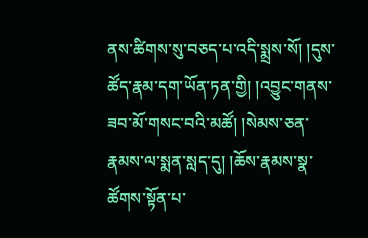ནས་ཚིགས་སུ་བཅད་པ་འདི་སྨྲས་སོ། །དུས་ཚོད་རྣམ་དག་ཡོན་ཏན་གྱི། །འབྱུང་གནས་ཟབ་མོ་གསང་བའི་མཚོ། །སེམས་ཅན་རྣམས་ལ་སྨན་སླད་དུ། །ཆོས་རྣམས་སྣ་ཚོགས་སྟོན་པ་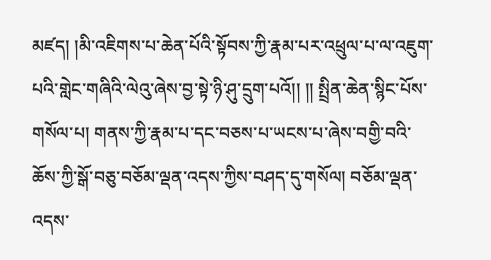མཛད། །མི་འཇིགས་པ་ཆེན་པོའི་སྟོབས་ཀྱི་རྣམ་པར་འཕྲུལ་པ་ལ་འཇུག་པའི་གླེང་གཞིའི་ལེའུ་ཞེས་བྱ་སྟེ་ཉི་ཤུ་དྲུག་པའོ།། །། སྤྲིན་ཆེན་སྙིང་པོས་གསོལ་པ། གནས་ཀྱི་རྣམ་པ་དང་བཅས་པ་ཡངས་པ་ཞེས་བགྱི་བའི་ཆོས་ཀྱི་སྒོ་བཅུ་བཅོམ་ལྡན་འདས་ཀྱིས་བཤད་དུ་གསོལ། བཅོམ་ལྡན་འདས་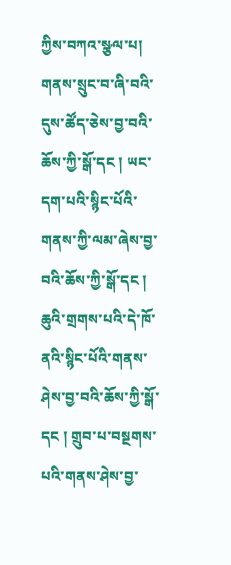ཀྱིས་བཀའ་སྩལ་པ། གནས་སྲུང་བ་ཞི་བའི་དུས་ཚོད་ཅེས་བྱ་བའི་ཆོས་ཀྱི་སྒོ་དང ། ཡང་དག་པའི་སྙིང་པོའི་གནས་ཀྱི་ལམ་ཞེས་བྱ་བའི་ཆོས་ཀྱི་སྒོ་དང ། ཆུའི་གྲགས་པའི་དེ་ཁོ་ནའི་སྙིང་པོའི་གནས་ཤེས་བྱ་བའི་ཆོས་ཀྱི་སྒོ་དང ། གྲུབ་པ་བསྔགས་པའི་གནས་ཤེས་བྱ་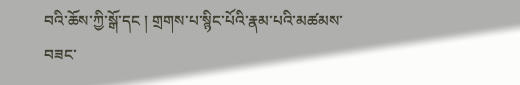བའི་ཆོས་ཀྱི་སྒོ་དང ། གྲགས་པ་སྙིང་པོའི་རྣམ་པའི་མཚམས་བཟང་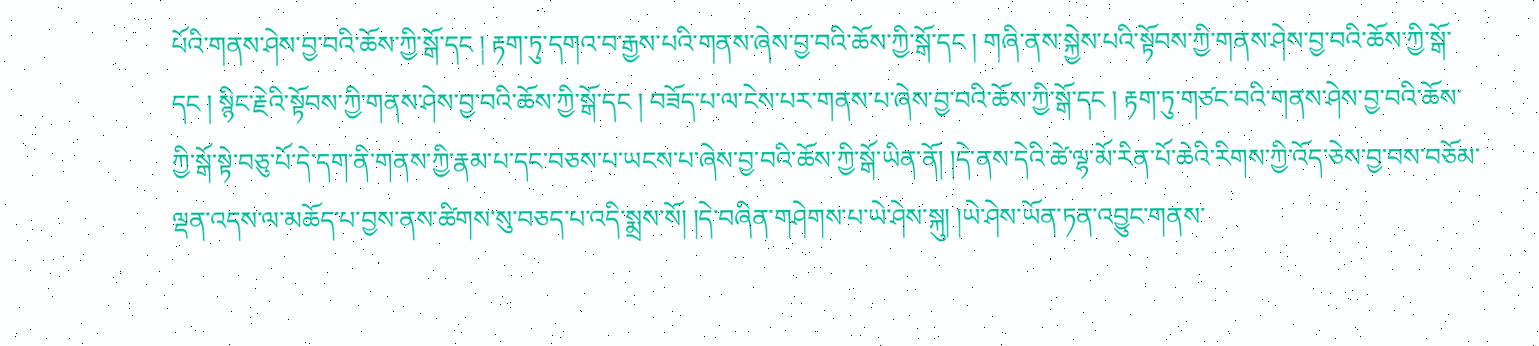པོའི་གནས་ཤེས་བྱ་བའི་ཆོས་ཀྱི་སྒོ་དང ། རྟག་ཏུ་དགའ་བ་རྒྱས་པའི་གནས་ཞེས་བྱ་བའི་ཆོས་ཀྱི་སྒོ་དང ། གཞི་ནས་སྐྱེས་པའི་སྟོབས་ཀྱི་གནས་ཤེས་བྱ་བའི་ཆོས་ཀྱི་སྒོ་དང ། སྙིང་རྗེའི་སྟོབས་ཀྱི་གནས་ཤེས་བྱ་བའི་ཆོས་ཀྱི་སྒོ་དང ། བཟོད་པ་ལ་ངེས་པར་གནས་པ་ཞེས་བྱ་བའི་ཆོས་ཀྱི་སྒོ་དང ། རྟག་ཏུ་གཙང་བའི་གནས་ཤེས་བྱ་བའི་ཆོས་ཀྱི་སྒོ་སྟེ་བཅུ་པོ་དེ་དག་ནི་གནས་ཀྱི་རྣམ་པ་དང་བཅས་པ་ཡངས་པ་ཞེས་བྱ་བའི་ཆོས་ཀྱི་སྒོ་ཡིན་ནོ། །དེ་ནས་དེའི་ཚེ་ལྷ་མོ་རིན་པོ་ཆེའི་རིགས་ཀྱི་འོད་ཅེས་བྱ་བས་བཅོམ་ལྡན་འདས་ལ་མཆོད་པ་བྱས་ནས་ཚིགས་སུ་བཅད་པ་འདི་སྨྲས་སོ། །དེ་བཞིན་གཤེགས་པ་ཡེ་ཤེས་སྐུ། །ཡེ་ཤེས་ཡོན་ཏན་འབྱུང་གནས་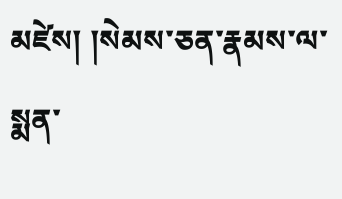མཛེས། །སེམས་ཅན་རྣམས་ལ་སྨན་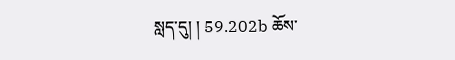སླད་དུ། ། 59.202b ཆོས་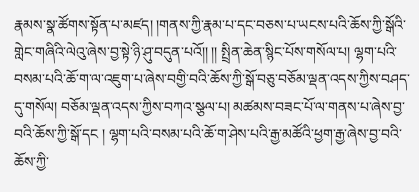རྣམས་སྣ་ཚོགས་སྟོན་པ་མཛད། །གནས་ཀྱི་རྣམ་པ་དང་བཅས་པ་ཡངས་པའི་ཆོས་ཀྱི་སྒོའི་གླེང་གཞིའི་ལེའུ་ཞེས་བྱ་སྟེ་ཉི་ཤུ་བདུན་པའོ།། །། སྤྲིན་ཆེན་སྙིང་པོས་གསོལ་པ། ལྷག་པའི་བསམ་པའི་ཆོ་ག་ལ་འཇུག་པ་ཞེས་བགྱི་བའི་ཆོས་ཀྱི་སྒོ་བཅུ་བཅོམ་ལྡན་འདས་ཀྱིས་བཤད་དུ་གསོལ། བཅོམ་ལྡན་འདས་ཀྱིས་བཀའ་སྩལ་པ། མཚམས་བཟང་པོ་ལ་གནས་པ་ཞེས་བྱ་བའི་ཆོས་ཀྱི་སྒོ་དང ། ལྷག་པའི་བསམ་པའི་ཆོ་ག་ཤེས་པའི་རྒྱ་མཚོའི་ཕྱག་རྒྱ་ཞེས་བྱ་བའི་ཆོས་ཀྱི་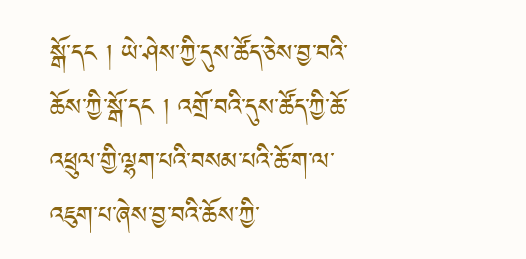སྒོ་དང ། ཡེ་ཤེས་ཀྱི་དུས་ཚོད་ཅེས་བྱ་བའི་ཆོས་ཀྱི་སྒོ་དང ། འགྲོ་བའི་དུས་ཚོད་ཀྱི་ཆོ་འཕྲུལ་གྱི་ལྷག་པའི་བསམ་པའི་ཆོ་ག་ལ་འཇུག་པ་ཞེས་བྱ་བའི་ཆོས་ཀྱི་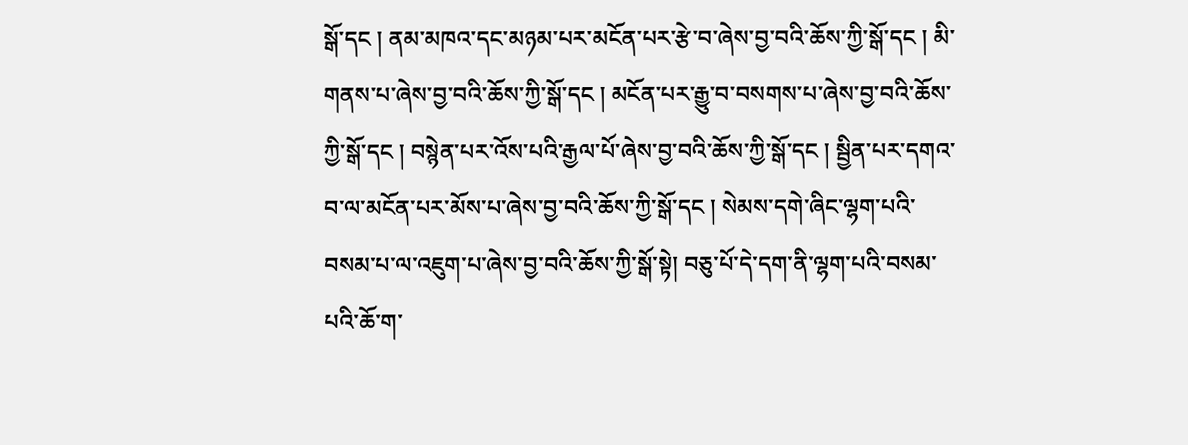སྒོ་དང ། ནམ་མཁའ་དང་མཉམ་པར་མངོན་པར་རྩེ་བ་ཞེས་བྱ་བའི་ཆོས་ཀྱི་སྒོ་དང ། མི་གནས་པ་ཞེས་བྱ་བའི་ཆོས་ཀྱི་སྒོ་དང ། མངོན་པར་རྒྱུ་བ་བསགས་པ་ཞེས་བྱ་བའི་ཆོས་ཀྱི་སྒོ་དང ། བསྙེན་པར་འོས་པའི་རྒྱལ་པོ་ཞེས་བྱ་བའི་ཆོས་ཀྱི་སྒོ་དང ། སྦྱིན་པར་དགའ་བ་ལ་མངོན་པར་མོས་པ་ཞེས་བྱ་བའི་ཆོས་ཀྱི་སྒོ་དང ། སེམས་དགེ་ཞིང་ལྷག་པའི་བསམ་པ་ལ་འཇུག་པ་ཞེས་བྱ་བའི་ཆོས་ཀྱི་སྒོ་སྟེ། བཅུ་པོ་དེ་དག་ནི་ལྷག་པའི་བསམ་པའི་ཆོ་ག་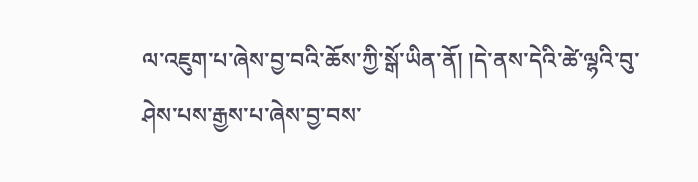ལ་འཇུག་པ་ཞེས་བྱ་བའི་ཆོས་ཀྱི་སྒོ་ཡིན་ནོ། །དེ་ནས་དེའི་ཚེ་ལྷའི་བུ་ཤེས་པས་རྒྱས་པ་ཞེས་བྱ་བས་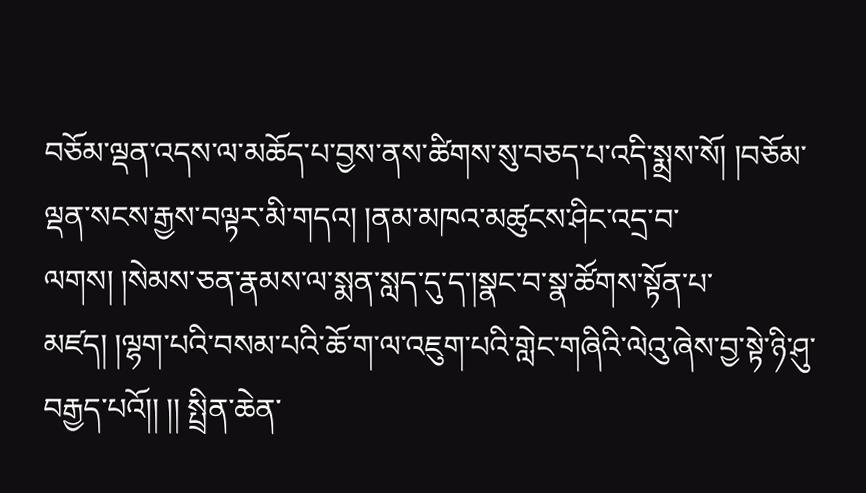བཅོམ་ལྡན་འདས་ལ་མཆོད་པ་བྱས་ནས་ཚིགས་སུ་བཅད་པ་འདི་སྨྲས་སོ། །བཅོམ་ལྡན་སངས་རྒྱས་བལྟར་མི་གདའ། །ནམ་མཁའ་མཚུངས་ཤིང་འདྲ་བ་ལགས། །སེམས་ཅན་རྣམས་ལ་སྨན་སླད་དུ་ད་།སྣང་བ་སྣ་ཚོགས་སྟོན་པ་མཛད། །ལྷག་པའི་བསམ་པའི་ཆོ་ག་ལ་འཇུག་པའི་གླེང་གཞིའི་ལེའུ་ཞེས་བྱ་སྟེ་ཉི་ཤུ་བརྒྱད་པའོ།། །། སྤྲིན་ཆེན་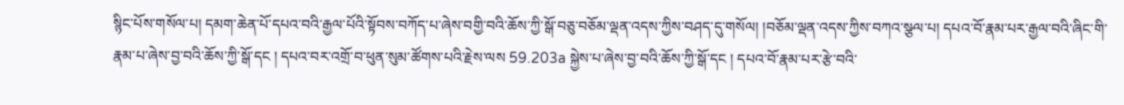སྙིང་པོས་གསོལ་པ། དམག་ཆེན་པོ་དཔའ་བའི་རྒྱལ་པོའི་སྟོབས་བཀོད་པ་ཞེས་བགྱི་བའི་ཆོས་ཀྱི་སྒོ་བཅུ་བཅོམ་ལྡན་འདས་ཀྱིས་བཤད་དུ་གསོལ། །བཅོམ་ལྡན་འདས་ཀྱིས་བཀའ་སྩལ་པ། དཔའ་བོ་རྣམ་པར་རྒྱལ་བའི་ཞིང་གི་རྣམ་པ་ཞེས་བྱ་བའི་ཆོས་ཀྱི་སྒོ་དང ། དཔའ་བར་འགྲོ་བ་ཕུན་སུམ་ཚོགས་པའི་རྗེས་ལས 59.203a སྐྱེས་པ་ཞེས་བྱ་བའི་ཆོས་ཀྱི་སྒོ་དང ། དཔའ་བོ་རྣམ་པར་རྩེ་བའི་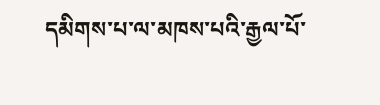དམིགས་པ་ལ་མཁས་པའི་རྒྱལ་པོ་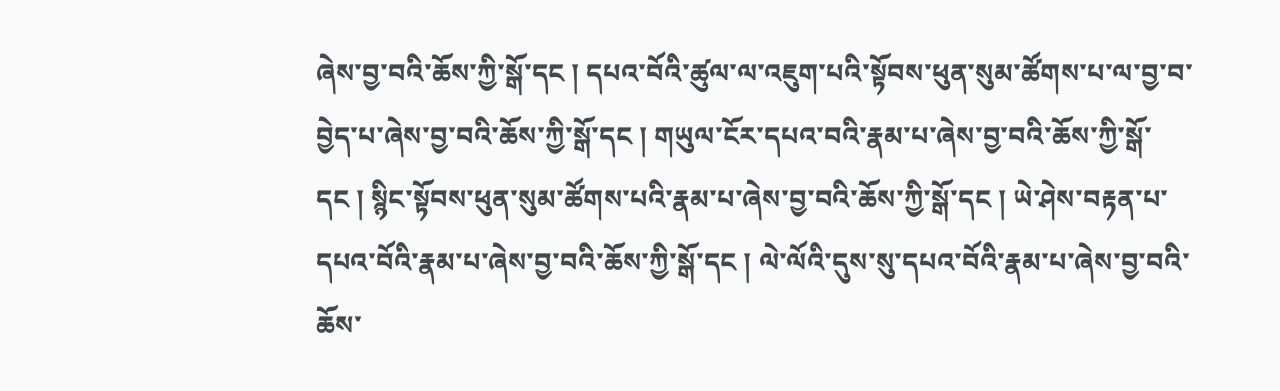ཞེས་བྱ་བའི་ཆོས་ཀྱི་སྒོ་དང ། དཔའ་བོའི་ཚུལ་ལ་འཇུག་པའི་སྟོབས་ཕུན་སུམ་ཚོགས་པ་ལ་བྱ་བ་བྱེད་པ་ཞེས་བྱ་བའི་ཆོས་ཀྱི་སྒོ་དང ། གཡུལ་ངོར་དཔའ་བའི་རྣམ་པ་ཞེས་བྱ་བའི་ཆོས་ཀྱི་སྒོ་དང ། སྙིང་སྟོབས་ཕུན་སུམ་ཚོགས་པའི་རྣམ་པ་ཞེས་བྱ་བའི་ཆོས་ཀྱི་སྒོ་དང ། ཡེ་ཤེས་བརྟན་པ་དཔའ་བོའི་རྣམ་པ་ཞེས་བྱ་བའི་ཆོས་ཀྱི་སྒོ་དང ། ལེ་ལོའི་དུས་སུ་དཔའ་བོའི་རྣམ་པ་ཞེས་བྱ་བའི་ཆོས་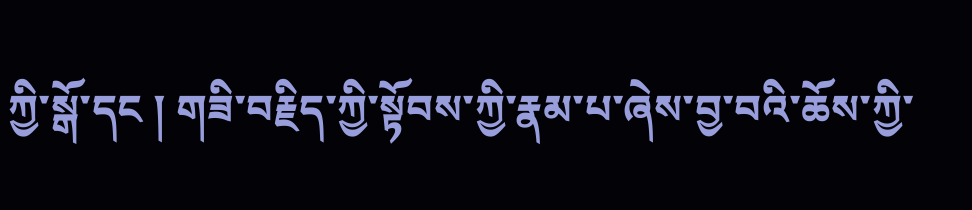ཀྱི་སྒོ་དང ། གཟི་བརྗིད་ཀྱི་སྟོབས་ཀྱི་རྣམ་པ་ཞེས་བྱ་བའི་ཆོས་ཀྱི་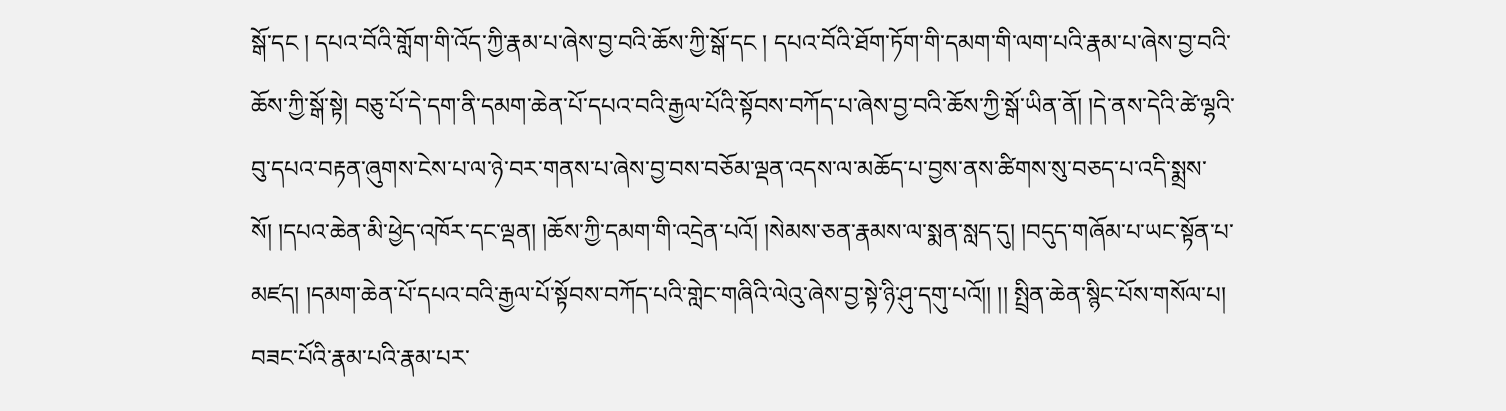སྒོ་དང ། དཔའ་བོའི་གློག་གི་འོད་ཀྱི་རྣམ་པ་ཞེས་བྱ་བའི་ཆོས་ཀྱི་སྒོ་དང ། དཔའ་བོའི་ཐོག་ཏོག་གི་དམག་གི་ལག་པའི་རྣམ་པ་ཞེས་བྱ་བའི་ཆོས་ཀྱི་སྒོ་སྟེ། བཅུ་པོ་དེ་དག་ནི་དམག་ཆེན་པོ་དཔའ་བའི་རྒྱལ་པོའི་སྟོབས་བཀོད་པ་ཞེས་བྱ་བའི་ཆོས་ཀྱི་སྒོ་ཡིན་ནོ། །དེ་ནས་དེའི་ཚེ་ལྷའི་བུ་དཔའ་བརྟན་ཞུགས་ངེས་པ་ལ་ཉེ་བར་གནས་པ་ཞེས་བྱ་བས་བཅོམ་ལྡན་འདས་ལ་མཆོད་པ་བྱས་ནས་ཚིགས་སུ་བཅད་པ་འདི་སྨྲས་སོ། །དཔའ་ཆེན་མི་ཕྱེད་འཁོར་དང་ལྡན། །ཆོས་ཀྱི་དམག་གི་འདྲེན་པའོ། །སེམས་ཅན་རྣམས་ལ་སྨན་སླད་དུ། །བདུད་གཞོམ་པ་ཡང་སྟོན་པ་མཛད། །དམག་ཆེན་པོ་དཔའ་བའི་རྒྱལ་པོ་སྟོབས་བཀོད་པའི་གླེང་གཞིའི་ལེའུ་ཞེས་བྱ་སྟེ་ཉི་ཤུ་དགུ་པའོ།། །། སྤྲིན་ཆེན་སྙིང་པོས་གསོལ་པ། བཟང་པོའི་རྣམ་པའི་རྣམ་པར་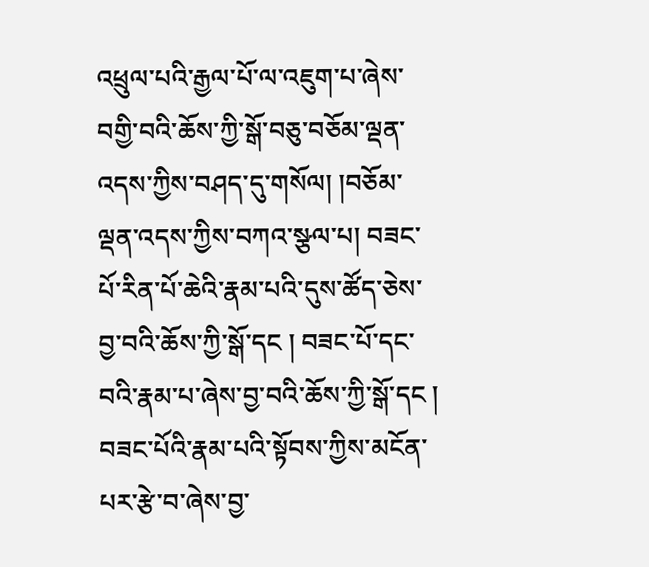འཕྲུལ་པའི་རྒྱལ་པོ་ལ་འཇུག་པ་ཞེས་བགྱི་བའི་ཆོས་ཀྱི་སྒོ་བཅུ་བཅོམ་ལྡན་འདས་ཀྱིས་བཤད་དུ་གསོལ། །བཅོམ་ལྡན་འདས་ཀྱིས་བཀའ་སྩལ་པ། བཟང་པོ་རིན་པོ་ཆེའི་རྣམ་པའི་དུས་ཚོད་ཅེས་བྱ་བའི་ཆོས་ཀྱི་སྒོ་དང ། བཟང་པོ་དང་བའི་རྣམ་པ་ཞེས་བྱ་བའི་ཆོས་ཀྱི་སྒོ་དང ། བཟང་པོའི་རྣམ་པའི་སྟོབས་ཀྱིས་མངོན་པར་རྩེ་བ་ཞེས་བྱ་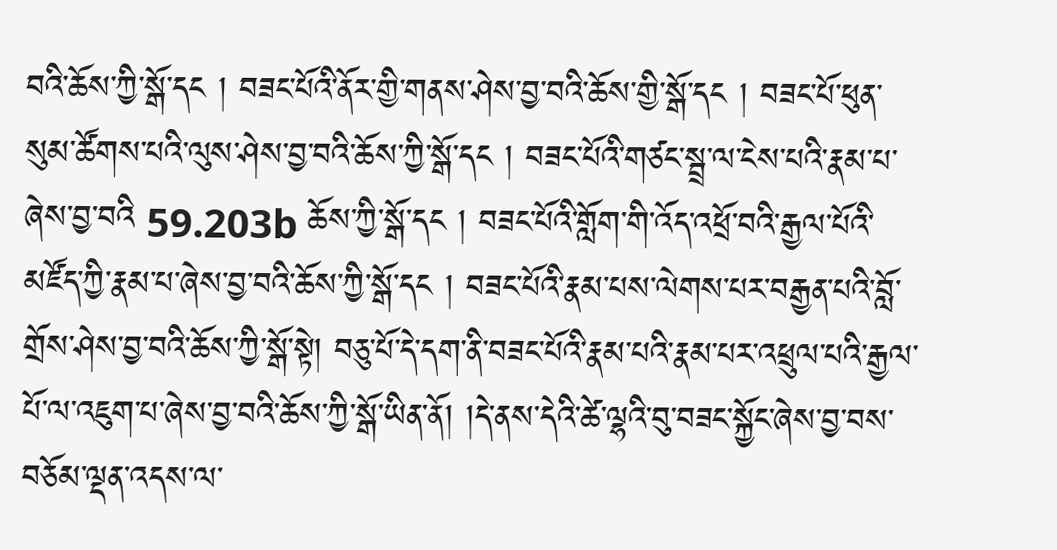བའི་ཆོས་ཀྱི་སྒོ་དང ། བཟང་པོའི་ནོར་གྱི་གནས་ཤེས་བྱ་བའི་ཆོས་གྱི་སྒོ་དང ། བཟང་པོ་ཕུན་སུམ་ཚོགས་པའི་ལུས་ཤེས་བྱ་བའི་ཆོས་ཀྱི་སྒོ་དང ། བཟང་པོའི་གཙང་སྦྲ་ལ་ངེས་པའི་རྣམ་པ་ཞེས་བྱ་བའི 59.203b ཆོས་ཀྱི་སྒོ་དང ། བཟང་པོའི་གློག་གི་འོད་འཕྲོ་བའི་རྒྱལ་པོའི་མཛོད་ཀྱི་རྣམ་པ་ཞེས་བྱ་བའི་ཆོས་ཀྱི་སྒོ་དང ། བཟང་པོའི་རྣམ་པས་ལེགས་པར་བརྒྱན་པའི་བློ་གྲོས་ཤེས་བྱ་བའི་ཆོས་ཀྱི་སྒོ་སྟེ། བཅུ་པོ་དེ་དག་ནི་བཟང་པོའི་རྣམ་པའི་རྣམ་པར་འཕྲུལ་པའི་རྒྱལ་པོ་ལ་འཇུག་པ་ཞེས་བྱ་བའི་ཆོས་ཀྱི་སྒོ་ཡིན་ནོ། །དེ་ནས་དེའི་ཚེ་ལྷའི་བུ་བཟང་སྐྱོང་ཞེས་བྱ་བས་བཅོམ་ལྡན་འདས་ལ་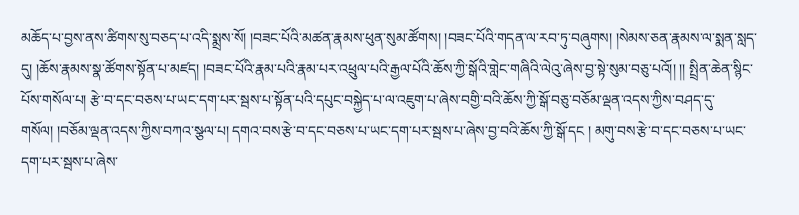མཆོད་པ་བྱས་ནས་ཚིགས་སུ་བཅད་པ་འདི་སྨྲས་སོ། །བཟང་པོའི་མཚན་རྣམས་ཕུན་སུམ་ཚོགས། །བཟང་པོའི་གདན་ལ་རབ་ཏུ་བཞུགས། །སེམས་ཅན་རྣམས་ལ་སྨན་སླད་དུ། །ཆོས་རྣམས་སྣ་ཚོགས་སྟོན་པ་མཛད། །བཟང་པོའི་རྣམ་པའི་རྣམ་པར་འཕྲུལ་པའི་རྒྱལ་པོའི་ཆོས་ཀྱི་སྒོའི་གླེང་གཞིའི་ལེའུ་ཞེས་བྱ་སྟེ་སུམ་བཅུ་པའོ།། །། སྤྲིན་ཆེན་སྙིང་པོས་གསོལ་པ། རྩེ་བ་དང་བཅས་པ་ཡང་དག་པར་སྦས་པ་སྟོན་པའི་དཔུང་བསྐྱེད་པ་ལ་འཇུག་པ་ཞེས་བགྱི་བའི་ཆོས་ཀྱི་སྒོ་བཅུ་བཅོམ་ལྡན་འདས་ཀྱིས་བཤད་དུ་གསོལ། །བཅོམ་ལྡན་འདས་ཀྱིས་བཀའ་སྩལ་པ། དགའ་བས་རྩེ་བ་དང་བཅས་པ་ཡང་དག་པར་སྦས་པ་ཞེས་བྱ་བའི་ཆོས་ཀྱི་སྒོ་དང ། མགུ་བས་རྩེ་བ་དང་བཅས་པ་ཡང་དག་པར་སྦས་པ་ཞེས་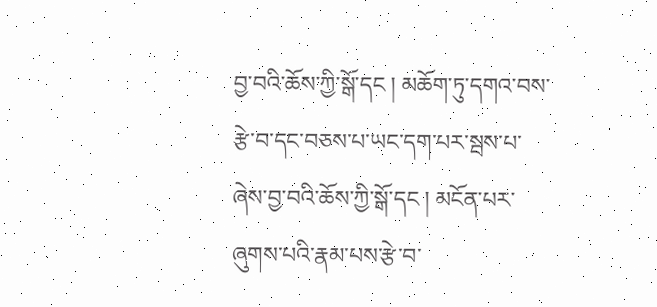བྱ་བའི་ཆོས་ཀྱི་སྒོ་དང ། མཆོག་ཏུ་དགའ་བས་རྩེ་བ་དང་བཅས་པ་ཡང་དག་པར་སྦས་པ་ཞེས་བྱ་བའི་ཆོས་ཀྱི་སྒོ་དང ། མངོན་པར་ཞུགས་པའི་རྣམ་པས་རྩེ་བ་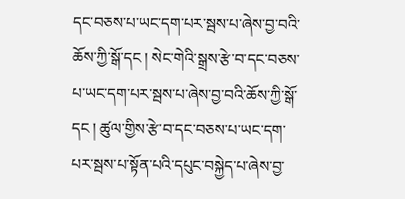དང་བཅས་པ་ཡང་དག་པར་སྦས་པ་ཞེས་བྱ་བའི་ཆོས་ཀྱི་སྒོ་དང ། སེང་གེའི་སྒྲས་རྩེ་བ་དང་བཅས་པ་ཡང་དག་པར་སྦས་པ་ཞེས་བྱ་བའི་ཆོས་ཀྱི་སྒོ་དང ། ཚུལ་གྱིས་རྩེ་བ་དང་བཅས་པ་ཡང་དག་པར་སྦས་པ་སྟོན་པའི་དཔུང་བསྐྱེད་པ་ཞེས་བྱ་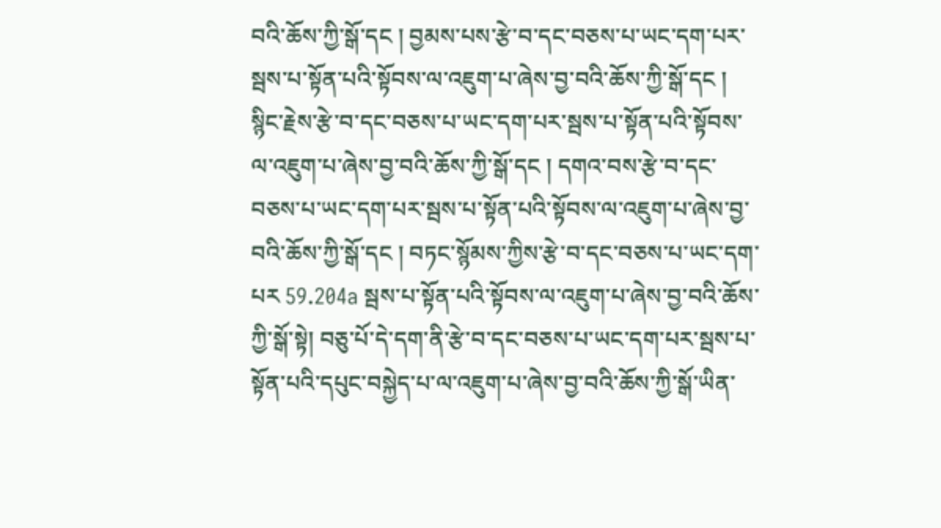བའི་ཆོས་ཀྱི་སྒོ་དང ། བྱམས་པས་རྩེ་བ་དང་བཅས་པ་ཡང་དག་པར་སྦས་པ་སྟོན་པའི་སྟོབས་ལ་འཇུག་པ་ཞེས་བྱ་བའི་ཆོས་ཀྱི་སྒོ་དང ། སྙིང་རྗེས་རྩེ་བ་དང་བཅས་པ་ཡང་དག་པར་སྦས་པ་སྟོན་པའི་སྟོབས་ལ་འཇུག་པ་ཞེས་བྱ་བའི་ཆོས་ཀྱི་སྒོ་དང ། དགའ་བས་རྩེ་བ་དང་བཅས་པ་ཡང་དག་པར་སྦས་པ་སྟོན་པའི་སྟོབས་ལ་འཇུག་པ་ཞེས་བྱ་བའི་ཆོས་ཀྱི་སྒོ་དང ། བཏང་སྙོམས་ཀྱིས་རྩེ་བ་དང་བཅས་པ་ཡང་དག་པར 59.204a སྦས་པ་སྟོན་པའི་སྟོབས་ལ་འཇུག་པ་ཞེས་བྱ་བའི་ཆོས་ཀྱི་སྒོ་སྟེ། བཅུ་པོ་དེ་དག་ནི་རྩེ་བ་དང་བཅས་པ་ཡང་དག་པར་སྦས་པ་སྟོན་པའི་དཔུང་བསྐྱེད་པ་ལ་འཇུག་པ་ཞེས་བྱ་བའི་ཆོས་ཀྱི་སྒོ་ཡིན་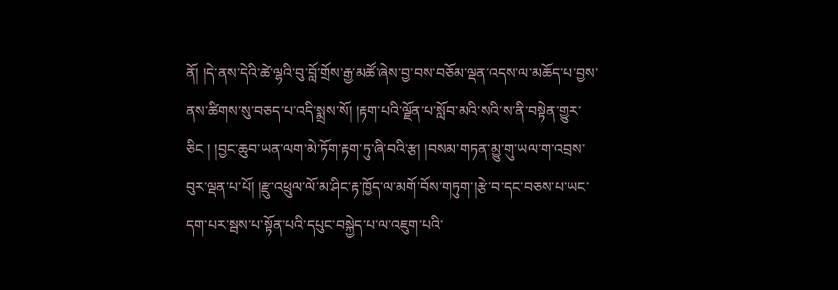ནོ། །དེ་ནས་དེའི་ཚེ་ལྷའི་བུ་བློ་གྲོས་རྒྱ་མཚོ་ཞེས་བྱ་བས་བཅོམ་ལྡན་འདས་ལ་མཆོད་པ་བྱས་ནས་ཚིགས་སུ་བཅད་པ་འདི་སྨྲས་སོ། །རྟག་པའི་ལྗོན་པ་སློབ་མའི་སའི་ས་ནི་བསྟེན་གྱུར་ཅིང ། །བྱང་ཆུབ་ཡན་ལག་མེ་ཏོག་རྟག་ཏུ་ཞི་བའི་རྩ། །བསམ་གཏན་མྱུ་གུ་ཡལ་ག་འབྲས་བུར་ལྡན་པ་པོ། །རྫུ་འཕྲུལ་ལོ་མ་ཤིང་རྟ་ཁྱོད་ལ་མགོ་བོས་གཏུག་།རྩེ་བ་དང་བཅས་པ་ཡང་དག་པར་སྦས་པ་སྟོན་པའི་དཔུང་བསྐྱེད་པ་ལ་འཇུག་པའི་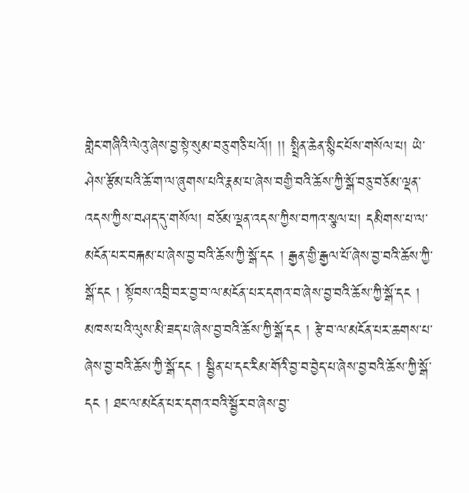གླེང་གཞིའི་ལེའུ་ཞེས་བྱ་སྟེ་སུམ་བཅུ་གཅི་པའོ།། །། སྤྲིན་ཆེན་སྙིང་པོས་གསོལ་པ། ཡེ་ཤེས་རྩོམ་པའི་ཆོ་ག་ལ་ཞུགས་པའི་རྣམ་པ་ཞེས་བགྱི་བའི་ཆོས་ཀྱི་སྒོ་བཅུ་བཅོམ་ལྡན་འདས་ཀྱིས་བཤད་དུ་གསོལ། བཅོམ་ལྡན་འདས་ཀྱིས་བཀའ་སྩལ་པ། དམིགས་པ་ལ་མངོན་པར་བརྐམ་པ་ཞེས་བྱ་བའི་ཆོས་ཀྱི་སྒོ་དང ། རྒྱན་གྱི་རྒྱལ་པོ་ཞེས་བྱ་བའི་ཆོས་ཀྱི་སྒོ་དང ། སྟོབས་འབྲི་བར་བྱ་བ་ལ་མངོན་པར་དགའ་བ་ཞེས་བྱ་བའི་ཆོས་ཀྱི་སྒོ་དང ། མཁས་པའི་ལུས་མི་ཟད་པ་ཞེས་བྱ་བའི་ཆོས་ཀྱི་སྒོ་དང ། རྩེ་བ་ལ་མངོན་པར་ཆགས་པ་ཞེས་བྱ་བའི་ཆོས་ཀྱི་སྒོ་དང ། སྦྱིན་པ་དང་རིམ་གོའི་བྱ་བ་བྱེད་པ་ཞེས་བྱ་བའི་ཆོས་ཀྱི་སྒོ་དང ། ཐང་ལ་མངོན་པར་དགའ་བའི་སྦྱོར་བ་ཞེས་བྱ་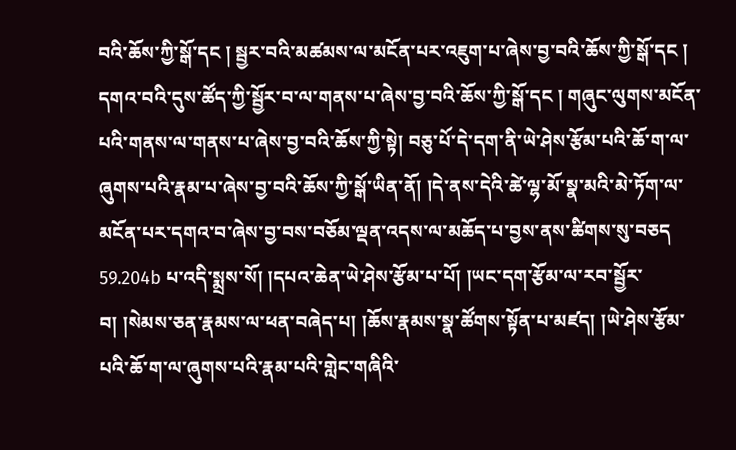བའི་ཆོས་ཀྱི་སྒོ་དང ། སྦྱར་བའི་མཚམས་ལ་མངོན་པར་འཇུག་པ་ཞེས་བྱ་བའི་ཆོས་ཀྱི་སྒོ་དང ། དགའ་བའི་དུས་ཚོད་ཀྱི་སྦྱོར་བ་ལ་གནས་པ་ཞེས་བྱ་བའི་ཆོས་ཀྱི་སྒོ་དང ། གཞུང་ལུགས་མངོན་པའི་གནས་ལ་གནས་པ་ཞེས་བྱ་བའི་ཆོས་ཀྱི་སྟེ། བཅུ་པོ་དེ་དག་ནི་ཡེ་ཤེས་རྩོམ་པའི་ཆོ་ག་ལ་ཞུགས་པའི་རྣམ་པ་ཞེས་བྱ་བའི་ཆོས་ཀྱི་སྒོ་ཡིན་ནོ། །དེ་ནས་དེའི་ཚེ་ལྷ་མོ་སྣ་མའི་མེ་ཏོག་ལ་མངོན་པར་དགའ་བ་ཞེས་བྱ་བས་བཅོམ་ལྡན་འདས་ལ་མཆོད་པ་བྱས་ནས་ཚིགས་སུ་བཅད 59.204b པ་འདི་སྨྲས་སོ། །དཔའ་ཆེན་ཡེ་ཤེས་རྩོམ་པ་པོ། །ཡང་དག་རྩོམ་ལ་རབ་སྦྱོར་བ། །སེམས་ཅན་རྣམས་ལ་ཕན་བཞེད་པ། །ཆོས་རྣམས་སྣ་ཚོགས་སྟོན་པ་མཛད། །ཡེ་ཤེས་རྩོམ་པའི་ཆོ་ག་ལ་ཞུགས་པའི་རྣམ་པའི་གླེང་གཞིའི་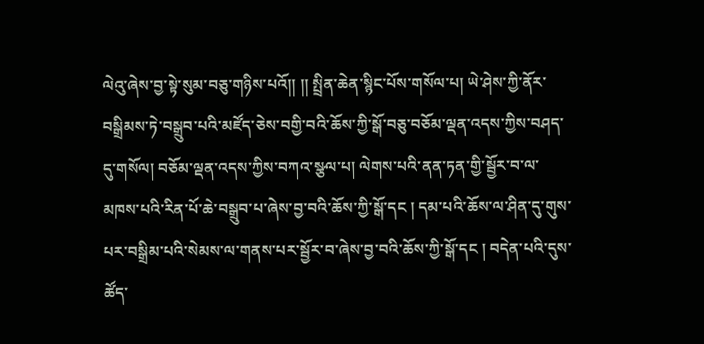ལེའུ་ཞེས་བྱ་སྟེ་སུམ་བཅུ་གཉིས་པའོ།། །། སྤྲིན་ཆེན་སྙིང་པོས་གསོལ་པ། ཡེ་ཤེས་ཀྱི་ནོར་བསྒྲིམས་ཏེ་བསྒྲུབ་པའི་མཛོད་ཅེས་བགྱི་བའི་ཆོས་ཀྱི་སྒོ་བཅུ་བཅོམ་ལྡན་འདས་ཀྱིས་བཤད་དུ་གསོལ། བཅོམ་ལྡན་འདས་ཀྱིས་བཀའ་སྩལ་པ། ལེགས་པའི་ནན་ཏན་གྱི་སྦྱོར་བ་ལ་མཁས་པའི་རིན་པོ་ཆེ་བསྒྲུབ་པ་ཞེས་བྱ་བའི་ཆོས་ཀྱི་སྒོ་དང ། དམ་པའི་ཆོས་ལ་ཤིན་དུ་གུས་པར་བསྒྲིམ་པའི་སེམས་ལ་གནས་པར་སྦྱོར་བ་ཞེས་བྱ་བའི་ཆོས་ཀྱི་སྒོ་དང ། བདེན་པའི་དུས་ཚོད་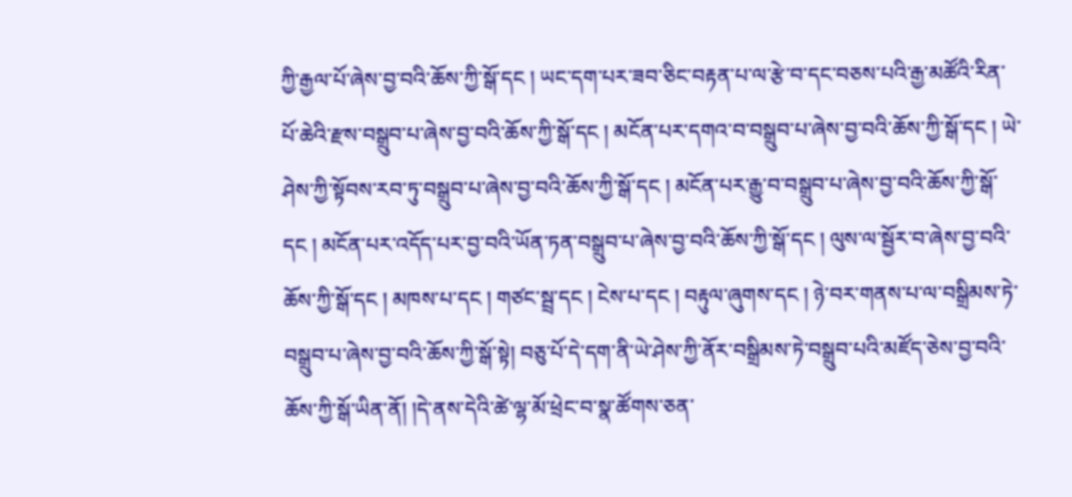ཀྱི་རྒྱལ་པོ་ཞེས་བྱ་བའི་ཆོས་ཀྱི་སྒོ་དང ། ཡང་དག་པར་ཟབ་ཅིང་བརྟན་པ་ལ་རྩེ་བ་དང་བཅས་པའི་རྒྱ་མཚོའི་རིན་པོ་ཆེའི་རྫས་བསྒྲུབ་པ་ཞེས་བྱ་བའི་ཆོས་ཀྱི་སྒོ་དང ། མངོན་པར་དགའ་བ་བསྒྲུབ་པ་ཞེས་བྱ་བའི་ཆོས་ཀྱི་སྒོ་དང ། ཡེ་ཤེས་ཀྱི་སྟོབས་རབ་ཏུ་བསྒྲུབ་པ་ཞེས་བྱ་བའི་ཆོས་ཀྱི་སྒོ་དང ། མངོན་པར་རྒྱུ་བ་བསྒྲུབ་པ་ཞེས་བྱ་བའི་ཆོས་ཀྱི་སྒོ་དང ། མངོན་པར་འདོད་པར་བྱ་བའི་ཡོན་ཏན་བསྒྲུབ་པ་ཞེས་བྱ་བའི་ཆོས་ཀྱི་སྒོ་དང ། ལུས་ལ་སྦྱོར་བ་ཞེས་བྱ་བའི་ཆོས་ཀྱི་སྒོ་དང ། མཁས་པ་དང ། གཙང་སྦྲ་དང ། ངེས་པ་དང ། བརྟུལ་ཞུགས་དང ། ཉེ་བར་གནས་པ་ལ་བསྒྲིམས་ཏེ་བསྒྲུབ་པ་ཞེས་བྱ་བའི་ཆོས་ཀྱི་སྒོ་སྟེ། བཅུ་པོ་དེ་དག་ནི་ཡེ་ཤེས་ཀྱི་ནོར་བསྒྲིམས་ཏེ་བསྒྲུབ་པའི་མཛོད་ཅེས་བྱ་བའི་ཆོས་ཀྱི་སྒོ་ཡིན་ནོ། །དེ་ནས་དེའི་ཚེ་ལྷ་མོ་ཕྲེང་བ་སྣ་ཚོགས་ཅན་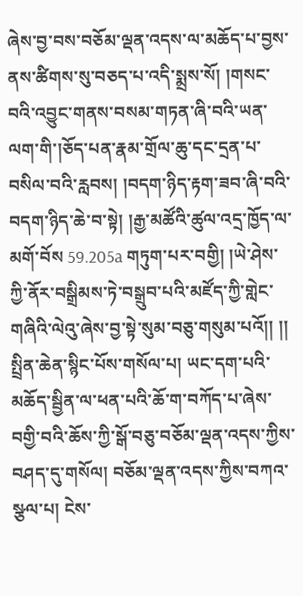ཞེས་བྱ་བས་བཅོམ་ལྡན་འདས་ལ་མཆོད་པ་བྱས་ནས་ཚིགས་སུ་བཅད་པ་འདི་སྨྲས་སོ། །གསང་བའི་འབྱུང་གནས་བསམ་གཏན་ཞི་བའི་ཡན་ལག་གི་།ཅོད་པན་རྣམ་གྲོལ་ཆུ་དང་དྲན་པ་བསིལ་བའི་རླབས། །བདག་ཉིད་རྟག་ཟབ་ཞི་བའི་བདག་ཉིད་ཆེ་བ་སྟེ། །རྒྱ་མཚོའི་ཚུལ་འདྲ་ཁྱོད་ལ་མགོ་བོས 59.205a གཏུག་པར་བགྱི། །ཡེ་ཤེས་ཀྱི་ནོར་བསྒྲིམས་ཏེ་བསྒྲུབ་པའི་མཛོད་ཀྱི་གླེང་གཞིའི་ལེའུ་ཞེས་བྱ་སྟེ་སུམ་བཅུ་གསུམ་པའོ།། །། སྤྲིན་ཆེན་སྙིང་པོས་གསོལ་པ། ཡང་དག་པའི་མཆོད་སྦྱིན་ལ་ཕན་པའི་ཆོ་ག་བཀོད་པ་ཞེས་བགྱི་བའི་ཆོས་ཀྱི་སྒོ་བཅུ་བཅོམ་ལྡན་འདས་ཀྱིས་བཤད་དུ་གསོལ། བཅོམ་ལྡན་འདས་ཀྱིས་བཀའ་སྩལ་པ། ངེས་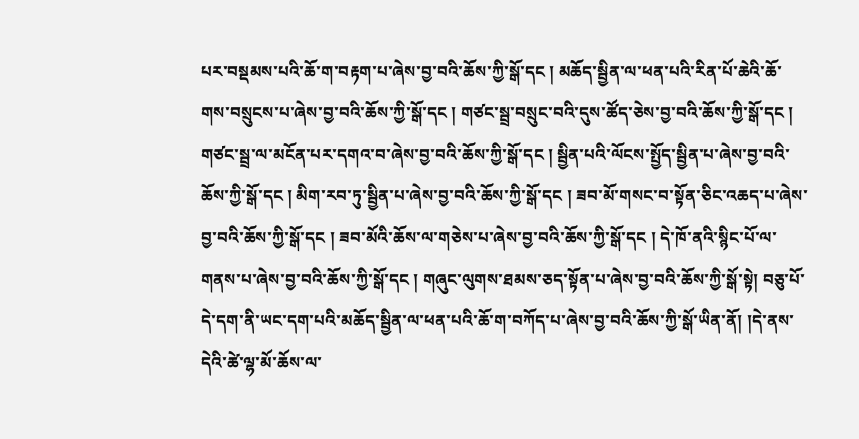པར་བསྡམས་པའི་ཆོ་ག་བརྟག་པ་ཞེས་བྱ་བའི་ཆོས་ཀྱི་སྒོ་དང ། མཆོད་སྦྱིན་ལ་ཕན་པའི་རིན་པོ་ཆེའི་ཆོ་གས་བསྲུངས་པ་ཞེས་བྱ་བའི་ཆོས་ཀྱི་སྒོ་དང ། གཙང་སྦྲ་བསྲུང་བའི་དུས་ཚོད་ཅེས་བྱ་བའི་ཆོས་ཀྱི་སྒོ་དང ། གཙང་སྦྲ་ལ་མངོན་པར་དགའ་བ་ཞེས་བྱ་བའི་ཆོས་ཀྱི་སྒོ་དང ། སྦྱིན་པའི་ལོངས་སྤྱོད་སྦྱིན་པ་ཞེས་བྱ་བའི་ཆོས་ཀྱི་སྒོ་དང ། མིག་རབ་ཏུ་སྦྱིན་པ་ཞེས་བྱ་བའི་ཆོས་ཀྱི་སྒོ་དང ། ཟབ་མོ་གསང་བ་སྟོན་ཅིང་འཆད་པ་ཞེས་བྱ་བའི་ཆོས་ཀྱི་སྒོ་དང ། ཟབ་མོའི་ཆོས་ལ་གཅེས་པ་ཞེས་བྱ་བའི་ཆོས་ཀྱི་སྒོ་དང ། དེ་ཁོ་ནའི་སྙིང་པོ་ལ་གནས་པ་ཞེས་བྱ་བའི་ཆོས་ཀྱི་སྒོ་དང ། གཞུང་ལུགས་ཐམས་ཅད་སྟོན་པ་ཞེས་བྱ་བའི་ཆོས་ཀྱི་སྒོ་སྟེ། བཅུ་པོ་དེ་དག་ནི་ཡང་དག་པའི་མཆོད་སྦྱིན་ལ་ཕན་པའི་ཆོ་ག་བཀོད་པ་ཞེས་བྱ་བའི་ཆོས་ཀྱི་སྒོ་ཡིན་ནོ། །དེ་ནས་དེའི་ཚེ་ལྷ་མོ་ཆོས་ལ་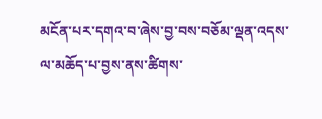མངོན་པར་དགའ་བ་ཞེས་བྱ་བས་བཅོམ་ལྡན་འདས་ལ་མཆོད་པ་བྱས་ནས་ཚིགས་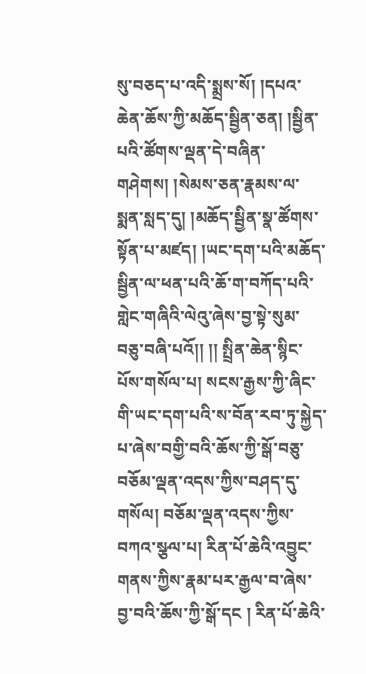སུ་བཅད་པ་འདི་སྨྲས་སོ། །དཔའ་ཆེན་ཆོས་ཀྱི་མཆོད་སྦྱིན་ཅན། །སྦྱིན་པའི་ཚོགས་ལྡན་དེ་བཞིན་གཤེགས། །སེམས་ཅན་རྣམས་ལ་སྨན་སླད་དུ། །མཆོད་སྦྱིན་སྣ་ཚོགས་སྟོན་པ་མཛད། །ཡང་དག་པའི་མཆོད་སྦྱིན་ལ་ཕན་པའི་ཆོ་ག་བཀོད་པའི་གླེང་གཞིའི་ལེའུ་ཞེས་བྱ་སྟེ་སུམ་བཅུ་བཞི་པའོ།། །། སྤྲིན་ཆེན་སྙིང་པོས་གསོལ་པ། སངས་རྒྱས་ཀྱི་ཞིང་གི་ཡང་དག་པའི་ས་བོན་རབ་ཏུ་སྐྱེད་པ་ཞེས་བགྱི་བའི་ཆོས་ཀྱི་སྒོ་བཅུ་བཅོམ་ལྡན་འདས་ཀྱིས་བཤད་དུ་གསོལ། བཅོམ་ལྡན་འདས་ཀྱིས་བཀའ་སྩལ་པ། རིན་པོ་ཆེའི་འབྱུང་གནས་ཀྱིས་རྣམ་པར་རྒྱལ་བ་ཞེས་བྱ་བའི་ཆོས་ཀྱི་སྒོ་དང ། རིན་པོ་ཆེའི་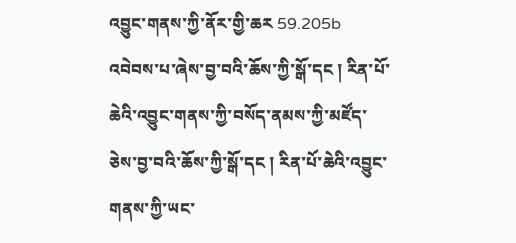འབྱུང་གནས་ཀྱི་ནོར་གྱི་ཆར 59.205b འབེབས་པ་ཞེས་བྱ་བའི་ཆོས་ཀྱི་སྒོ་དང ། རིན་པོ་ཆེའི་འབྱུང་གནས་ཀྱི་བསོད་ནམས་ཀྱི་མཛོད་ཅེས་བྱ་བའི་ཆོས་ཀྱི་སྒོ་དང ། རིན་པོ་ཆེའི་འབྱུང་གནས་ཀྱི་ཡང་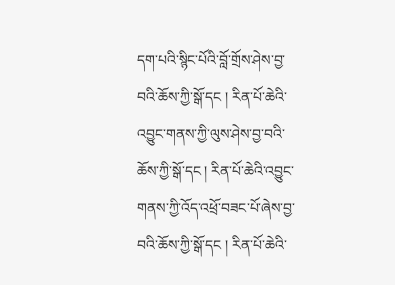དག་པའི་སྙིང་པོའི་བློ་གྲོས་ཤེས་བྱ་བའི་ཆོས་ཀྱི་སྒོ་དང ། རིན་པོ་ཆེའི་འབྱུང་གནས་ཀྱི་ལུས་ཤེས་བྱ་བའི་ཆོས་ཀྱི་སྒོ་དང ། རིན་པོ་ཆེའི་འབྱུང་གནས་ཀྱི་འོད་འཕྲོ་བཟང་པོ་ཞེས་བྱ་བའི་ཆོས་ཀྱི་སྒོ་དང ། རིན་པོ་ཆེའི་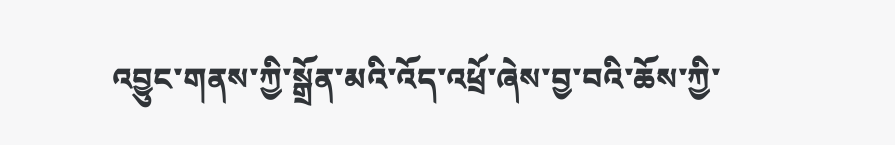འབྱུང་གནས་ཀྱི་སྒྲོན་མའི་འོད་འཕྲོ་ཞེས་བྱ་བའི་ཆོས་ཀྱི་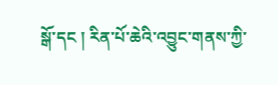སྒོ་དང ། རིན་པོ་ཆེའི་འབྱུང་གནས་ཀྱི་